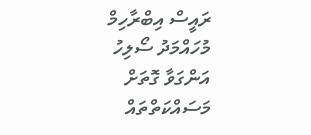ރައީސް އިބްރާހިމް މުހައްމަދު ސޯލިހު އަންގަވާ ގޮތަށް މަސައްކަތްތައް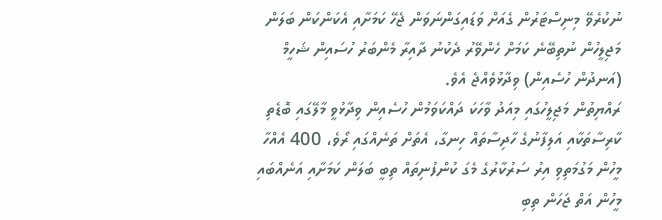ނުކުރެވޭ މިނިސްޓަރުން ގެއަށް ވަޑައިގަންނަވަން ޖެހޭ ކަމަށާއި އެކަންކަން ބަލަން މަޖިލީހުން ނުތިބޭނެ ކަމަށް ހެންވޭރު ދެކުނު ދާއިރާ މެންބަރު ހުސައިން ޝަހީމް (އަނދުން ހުސެއިން) ވިދާޅުވެއްޖެ އެވެ.
ރައްޔިތުން މަޖިލީހުގައި މިއަދު ވާހަކަ ދައްކަވަމުން ހުސެއިން ވިދާޅުވީ މާލޭގައި ބޮޑެތި ކާރިސާތަކާއި އަލިފާނުގެ ހާދިސާތައް ހިނގާ، އެތަށް ތަނެއްގައި ރޯވެ، 400 އެއްހާ މީހުން މަގުމަތިވި އިރު ސަރުކާރުގެ މެގަ ކުންފުނިތައް ތިބީ ބަލަން ކަމަށާއި އަނެއްބައި މީހުން އަތް ޖަހަން ތިބި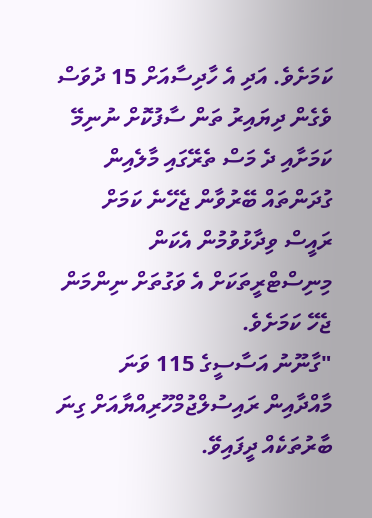ކަމަށެވެ. އަދި އެ ހާދިސާއަށް 15 ދުވަސް ވެގެން ދިޔައިރު ތަން ސާފުކޮށް ނުނިމޭ ކަމަށާއި ދެ މަސް ތެރޭގައި މާލެއިން ގުދަންތައް ބޭރުވާން ޖެހޭނެ ކަމަށް ރައީސް ވިދާޅުވުމުން އެކަން މިނިސްޓްރީތަކަށް އެ ވަގުތަށް ނިންމަން ޖެހޭ ކަމަށެވެ.
"ގާނޫނު އަސާސީގެ 115 ވަނަ މާއްދާއިން ރައިސުލްޖުމްހޫރިއްޔާއަށް ގިނަ ބާރުތަކެއް ދީފައިވޭ.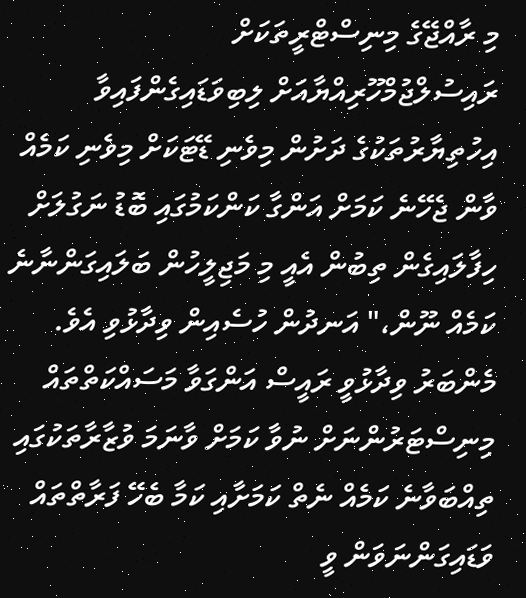މި ރާއްޖޭގެ މިނިސްޓްރީތަކަށް ރައިސުލްޖުމްހޫރިއްޔާއަށް ލިބިވަޑައިގެންފައިވާ އިހުތިޔާރުތަކުގެ ދަށުން މިވެނި ޑޭޓަކަށް މިވެނި ކަމެއް ވާން ޖެހޭނެ ކަމަށް އަންގާ ކަންކަމުގައި ބޮޑު ނަގުލަށް ހިފާލައިގެން ތިބުން އެއީ މި މަޖިލީހުން ބަލައިގަންނާނެ ކަމެއް ނޫން،" އަނދުން ހުސެއިން ވިދާޅުވި އެވެ.
މެންބަރު ވިދާޅުވީ ރައީސް އަންގަވާ މަސައްކަތްތައް މިނިސްޓަރުންނަށް ނުވާ ކަމަށް ވާނަމަ ވުޒާރާތަކުގައި ތިއްބަވާނެ ކަމެއް ނެތް ކަމަށާއި ކަމާ ބެހޭ ފަރާތްތައް ވަޑައިގަންނަވަން ވީ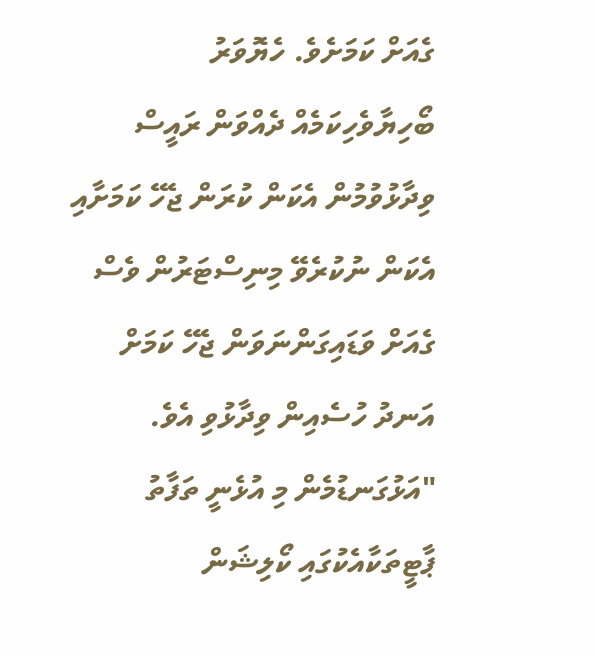ގެއަށް ކަމަށެވެ. ހެޔޮވަރު ބޯހިޔާވެހިކަމެއް ދެއްވަން ރައީސް ވިދާޅުވުމުން އެކަން ކުރަން ޖެހޭ ކަމަށާއި އެކަން ނުކުރެވޭ މިނިސްޓަރުން ވެސް ގެއަށް ވަޑައިގަންނަވަން ޖެހޭ ކަމަށް އަނދު ހުސެއިން ވިދާޅުވި އެވެ.
"އަޅުގަނޑުމެން މި އުޅެނީ ތަފާތު ޕާޓީތަކާއެކުގައި ކޯލިޝަން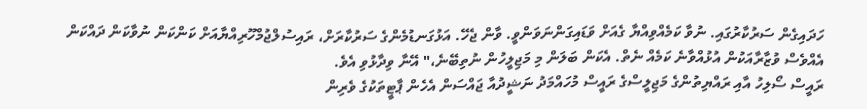ހަދައިގެން ސަރުކާރުގައި. ނުވާ ކަމެއްވިއްޔާ ގެއަށް ވަޑައިގަންނަވަންވީ. ވާން ޖެހޭ. އަޅުގަނޑުމެންގެ ސަރުކާރަށް، ރައިސުލްޖުމްހޫރިއްޔާއަށް ކަންކަން ނުވާކަން ދައްކަން އެއްވެސް ވުޒާރާއަކުން އުޅުއްވާނެ ކަމެއް ނެތް. އެކަން ބަލަން މި މަޖިލީހުން ނުތިބޭނެ،" އޭނާ ވިދާޅުވި އެވެ.
ރައީސް ސޯލިހު އާއި ރައްޔިތުންގެ މަޖިލީސްގެ ރައީސް މުހައްމަދު ނަޝީދުއާ ޖައްސަން އެހެން ޕާޓީތަކުގެ ވެރިން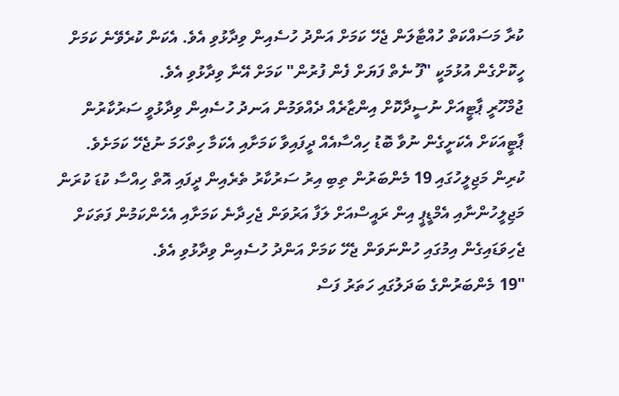ކުރާ މަސައްކަތް ހުއްޓާލަން ޖެހޭ ކަމަށް އަންދު ހުސެއިން ވިދާޅުވި އެވެ. އެކަން ކުރެވޭނެ ކަމަށް ހީކޮށްގެން އުޅުމަކީ "ފޫ ނެތް ފަޔަށް ފެން ފުރުން" ކަމަށް އޭނާ ވިދާޅުވި އެވެ.
ޖުމްހޫރީ ޕާޓީއަށް ނުސީދާކޮށް އިންޒާރެއް ދެއްވަމުން އަނދު ހުސެއިން ވިދާޅުވީ ސަރުކާރުން ޕާޓީއަކަށް އެކަށީގެން ނުވާ ބޮޑު ހިއްސާއެއް ދީފައިވާ ކަމަށާއި އެކަމާ ހިތްހަމަ ނުޖެހޭ ކަމަށެވެ. ކުރިން މަޖިލީހުގައި 19 މެންބަރުން ތިބި އިރު ސަރުކާރު ތެރެއިން ދީފައި އޮތް ހިއްސާ ކުޑަ ކުރަން މަޖިލީހުންނާއި އެމްޑީޕީ އިން ރައީސްއަށް ލަފާ އަރުވަން ޖެހިދާނެ ކަމަށާއި އެހެންކަމުން ފަތަކަށް ޖެހިވަޑައިގެން އިމުގައި ހުންނަވަން ޖެހޭ ކަމަށް އަންދު ހުސެއިން ވިދާޅުވި އެވެ.
"19 މެންބަރުންގެ ބަދަލުގައި ހަތަރު ފަސް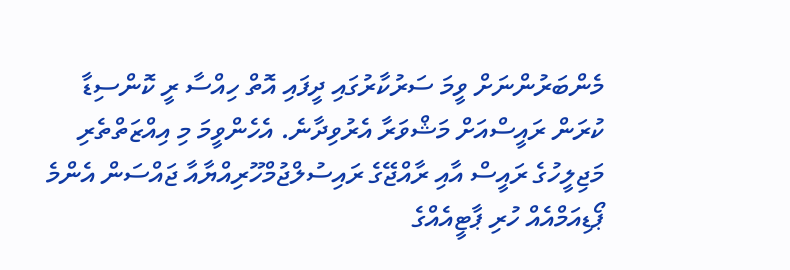މެންބަރުންނަށް ވީމަ ސަރުކާރުގައި ދީފައި އޮތް ހިއްސާ ރީ ކޮންސިޑާ ކުރަން ރައީސްއަށް މަޝްވަރާ އެރުވިދާނެ. އެހެންވީމަ މި އިއްޒަތްތެރި މަޖިލީހުގެ ރައީސް އާއި ރާއްޖޭގެ ރައިސުލްޖުމްހޫރިއްޔާއާ ޖައްސަން އެންމެ ޕޯޑިއަމްއެއް ހުރި ޕާޓީއެއްގެ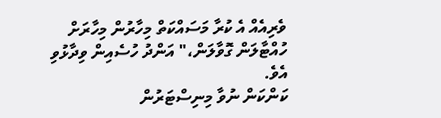ވެރިއެއް އެ ކުރާ މަސައްކަތް މިހާރުން މިހާރަށް ހުއްޓާލަން ގޮވާލަން،" އަންދު ހުސެއިން ވިދާޅުވި އެވެ.
ކަންކަން ނުވާ މިނިސްޓަރުން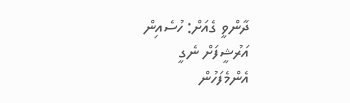ދާންވީ ގެއަށް: ހުސެއިން
އަރުޝީފަށް ނެގީ
އެންމެފަހުން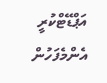އަޕްޑޭޓްކުރީ
އެންމެފަހުން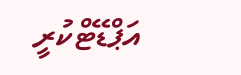އަޕްޑޭޓްކުރީ